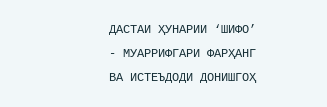ДАСТАИ ҲУНАРИИ ‘ШИФО’ - МУАРРИФГАРИ ФАРҲАНГ ВА ИСТЕЪДОДИ ДОНИШГОҲ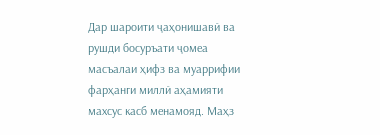Дар шароити ҷаҳонишавӣ ва рушди босуръати ҷомеа масъалаи ҳифз ва муаррифии фарҳанги миллӣ аҳамияти махсус касб менамояд. Маҳз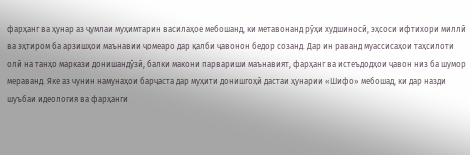фарҳанг ва ҳунар аз ҷумлаи муҳимтарин василаҳое мебошанд, ки метавонанд рӯҳи худшиносӣ, эҳсоси ифтихори миллӣ ва эҳтиром ба арзишҳои маънавии ҷомеаро дар қалби ҷавонон бедор созанд. Дар ин раванд муассисаҳои таҳсилоти олӣ на танҳо маркази донишандӯзӣ, балки макони парвариши маънавият, фарҳанг ва истеъдодҳои ҷавон низ ба шумор мераванд. Яке аз чунин намунаҳои барҷаста дар муҳити донишгоҳӣ дастаи ҳунарии «Шифо» мебошад, ки дар назди шуъбаи идеология ва фарҳанги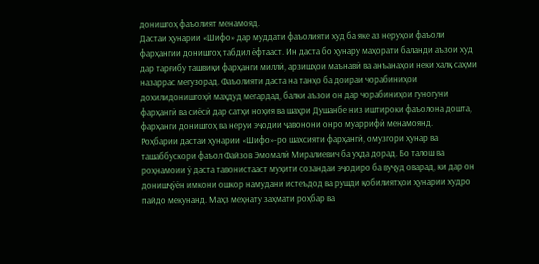донишгоҳ фаъолият менамояд.
Дастаи ҳунарии «Шифо» дар муддати фаъолияти худ ба яке аз неруҳои фаъоли фарҳангии донишгоҳ табдил ёфтааст. Ин даста бо ҳунару маҳорати баланди аъзои худ дар тарғибу ташвиқи фарҳанги миллӣ, арзишҳои маънавӣ ва анъанаҳои неки халқ саҳми назаррас мегузорад. Фаъолияти даста на танҳо ба доираи чорабиниҳои дохилидонишгоҳӣ маҳдуд мегардад, балки аъзои он дар чорабиниҳои гуногуни фарҳангӣ ва сиёсӣ дар сатҳи ноҳия ва шаҳри Душанбе низ иштироки фаъолона дошта, фарҳанги донишгоҳ ва неруи эҷодии ҷавонони онро муаррифӣ менамоянд.
Роҳбарии дастаи ҳунарии «Шифо»-ро шахсияти фарҳангӣ, омузгори ҳунар ва ташаббускори фаъол Файзов Эмомалӣ Миралиевич ба уҳда дорад. Бо талош ва роҳнамоии ӯ даста тавонистааст муҳити созандаи эҷодиро ба вуҷуд оварад, ки дар он донишҷӯён имкони ошкор намудани истеъдод ва рушди қобилиятҳои ҳунарии худро пайдо мекунанд. Маҳз меҳнату заҳмати роҳбар ва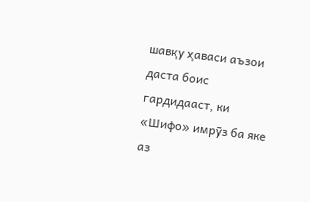шавқу ҳаваси аъзои даста боис гардидааст, ки «Шифо» имрӯз ба яке аз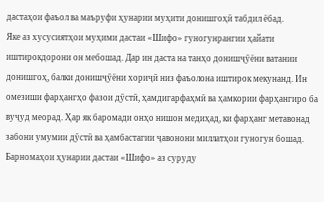дастаҳои фаъол ва маъруфи ҳунарии муҳити донишгоҳӣ табдил ёбад.
Яке аз хусусиятҳои муҳими дастаи «Шифо» гуногунрангии ҳайати иштирокдорони он мебошад. Дар ин даста на танҳо донишҷӯёни ватании донишгоҳ, балки донишҷӯёни хориҷӣ низ фаъолона иштирок мекунанд. Ин омезиши фарҳангҳо фазои дӯстӣ, ҳамдигарфаҳмӣ ва ҳамкории фарҳангиро ба вуҷуд меорад. Ҳар як баромади онҳо нишон медиҳад, ки фарҳанг метавонад забони умумии дӯстӣ ва ҳамбастагии ҷавонони миллатҳои гуногун бошад.
Барномаҳои ҳунарии дастаи «Шифо» аз суруду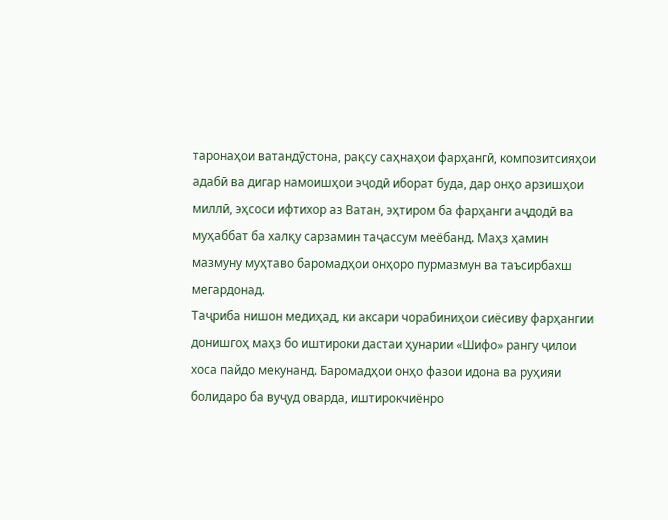таронаҳои ватандӯстона, рақсу саҳнаҳои фарҳангӣ, композитсияҳои адабӣ ва дигар намоишҳои эҷодӣ иборат буда, дар онҳо арзишҳои миллӣ, эҳсоси ифтихор аз Ватан, эҳтиром ба фарҳанги аҷдодӣ ва муҳаббат ба халқу сарзамин таҷассум меёбанд. Маҳз ҳамин мазмуну муҳтаво баромадҳои онҳоро пурмазмун ва таъсирбахш мегардонад.
Таҷриба нишон медиҳад, ки аксари чорабиниҳои сиёсиву фарҳангии донишгоҳ маҳз бо иштироки дастаи ҳунарии «Шифо» рангу ҷилои хоса пайдо мекунанд. Баромадҳои онҳо фазои идона ва руҳияи болидаро ба вуҷуд оварда, иштирокчиёнро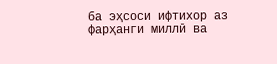ба эҳсоси ифтихор аз фарҳанги миллӣ ва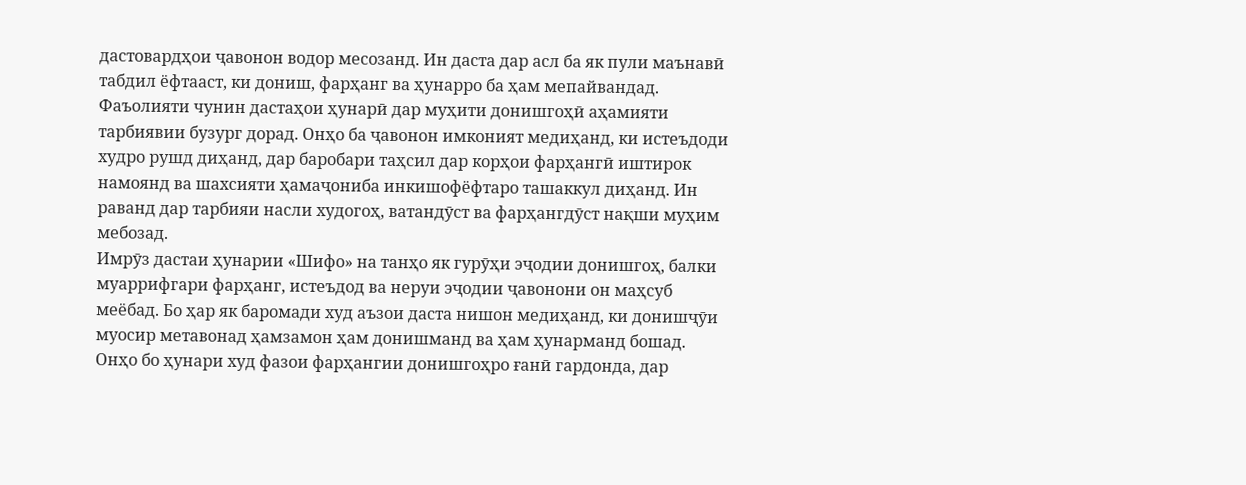дастовардҳои ҷавонон водор месозанд. Ин даста дар асл ба як пули маънавӣ табдил ёфтааст, ки дониш, фарҳанг ва ҳунарро ба ҳам мепайвандад.
Фаъолияти чунин дастаҳои ҳунарӣ дар муҳити донишгоҳӣ аҳамияти тарбиявии бузург дорад. Онҳо ба ҷавонон имконият медиҳанд, ки истеъдоди худро рушд диҳанд, дар баробари таҳсил дар корҳои фарҳангӣ иштирок намоянд ва шахсияти ҳамаҷониба инкишофёфтаро ташаккул диҳанд. Ин раванд дар тарбияи насли худогоҳ, ватандӯст ва фарҳангдӯст нақши муҳим мебозад.
Имрӯз дастаи ҳунарии «Шифо» на танҳо як гурӯҳи эҷодии донишгоҳ, балки муаррифгари фарҳанг, истеъдод ва неруи эҷодии ҷавонони он маҳсуб меёбад. Бо ҳар як баромади худ аъзои даста нишон медиҳанд, ки донишҷӯи муосир метавонад ҳамзамон ҳам донишманд ва ҳам ҳунарманд бошад. Онҳо бо ҳунари худ фазои фарҳангии донишгоҳро ғанӣ гардонда, дар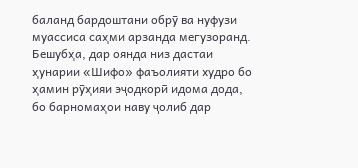баланд бардоштани обрӯ ва нуфузи муассиса саҳми арзанда мегузоранд.
Бешубҳа, дар оянда низ дастаи ҳунарии «Шифо» фаъолияти худро бо ҳамин рӯҳияи эҷодкорӣ идома дода, бо барномаҳои наву ҷолиб дар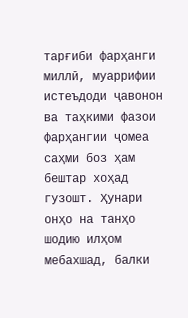тарғиби фарҳанги миллӣ, муаррифии истеъдоди ҷавонон ва таҳкими фазои фарҳангии ҷомеа саҳми боз ҳам бештар хоҳад гузошт. Ҳунари онҳо на танҳо шодию илҳом мебахшад, балки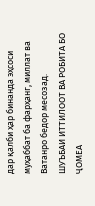дар қалби ҳар бинанда эҳсоси муҳаббат ба фарҳанг, миллат ва Ватанро бедор месозад.
ШУЪБАИ ИТТИЛООТ ВА РОБИТА БО ҶОМЕА